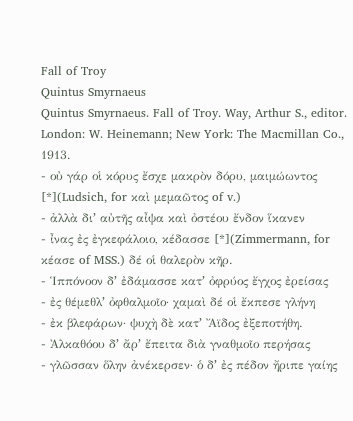Fall of Troy
Quintus Smyrnaeus
Quintus Smyrnaeus. Fall of Troy. Way, Arthur S., editor. London: W. Heinemann; New York: The Macmillan Co., 1913.
- οὐ γάρ οἱ κόρυς ἔσχε μακρὸν δόρυ, μαιμώωντος [*](Ludsich, for καὶ μεμαῶτος of v.)
- ἀλλὰ διʼ αὐτῆς αἶψα καὶ ὀστέου ἔνδον ἵκανεν
- ἶνας ἐς ἐγκεφάλοιο, κέδασσε [*](Zimmermann, for κέασε of MSS.) δέ οἱ θαλερὸν κῆρ.
- Ἱππόνοον δʼ ἐδάμασσε κατʼ ὀφρύος ἔγχος ἐρείσας
- ἐς θέμεθλʼ ὀφθαλμοῖο· χαμαὶ δέ οἱ ἔκπεσε γλήνη
- ἐκ βλεφάρων· ψυχὴ δὲ κατʼ Ἄϊδος ἐξεποτήθη.
- Ἀλκαθόου δʼ ἄρʼ ἔπειτα διὰ γναθμοῖο περήσας
- γλῶσσαν ὅλην ἀνέκερσεν· ὁ δʼ ἐς πέδον ἤριπε γαίης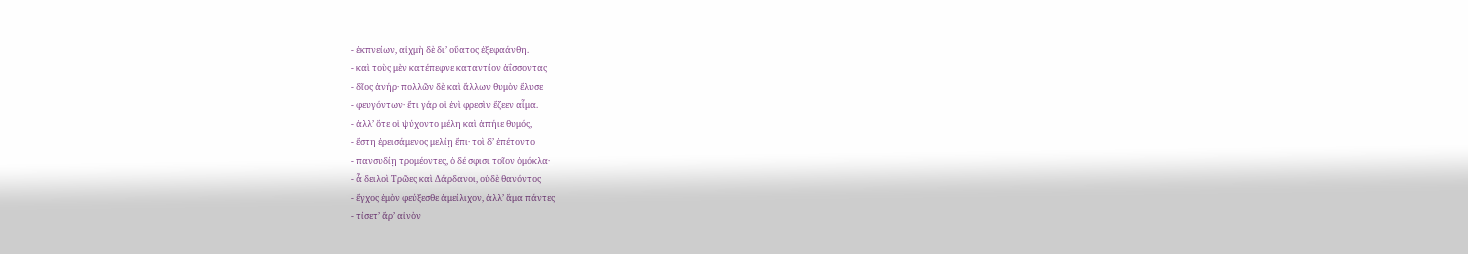- ἐκπνείων, αἰχμὴ δὲ διʼ οὔατος ἐξεφαάνθη.
- καὶ τοὺς μὲν κατέπεφνε καταντίον ἀΐσσοντας
- δῖος ἀνήρ· πολλῶν δὲ καὶ ἄλλων θυμὸν ἔλυσε
- φευγόντων· ἔτι γάρ οἱ ἐνὶ φρεσὶν ἔζεεν αἷμα.
- ἀλλʼ ὅτε οἱ ψύχοντο μέλη καὶ ἀπήιε θυμός,
- ἔστη ἐρεισάμενος μελίῃ ἔπι· τοὶ δʼ ἐπέτοντο
- πανσυδίῃ τρομέοντες, ὁ δέ σφισι τοῖον ὁμόκλα·
- ἆ δειλοὶ Τρῶες καὶ Δάρδανοι, οὐδὲ θανόντος
- ἔγχος ἐμὸν φεύξεσθε ἀμείλιχον, ἀλλʼ ἅμα πάντες
- τίσετʼ ἄρʼ αἰνὸν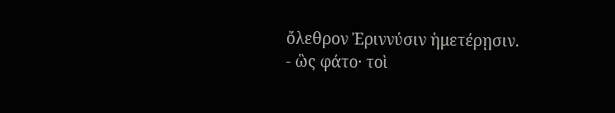ὄλεθρον Ἐριννύσιν ἡμετέρῃσιν.
- ὣς φάτο· τοὶ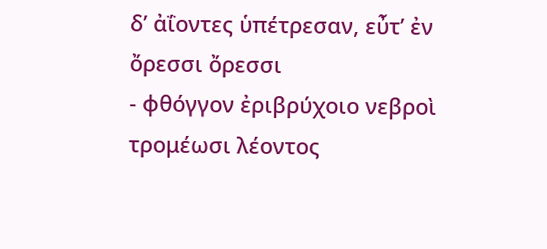δʼ ἀΐοντες ὑπέτρεσαν, εὖτʼ ἐν ὄρεσσι ὄρεσσι
- φθόγγον ἐριβρύχοιο νεβροὶ τρομέωσι λέοντος